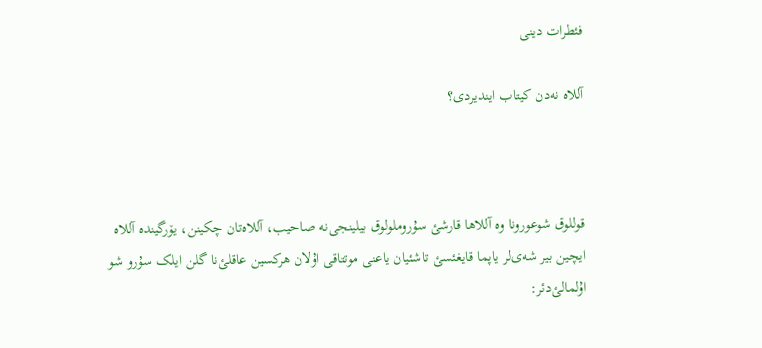فئطرات دینی

آللاه نەدن کیتاب ایندیردی؟



قوللوق شوعورونا وه آللاها قارشئ سۇروملولوق بیلینجی‌نه صاحیب، آللاەتان چکینن، یۆرگینده آللاه ایچین بیر شەی‌لر یاپما قایغئسئ تاشئیان یاعنی موتتاقی اۇلان هرکسین عاقلئ‌نا گلن ایلک سۇرو شو اۇلمالئ‌دئر: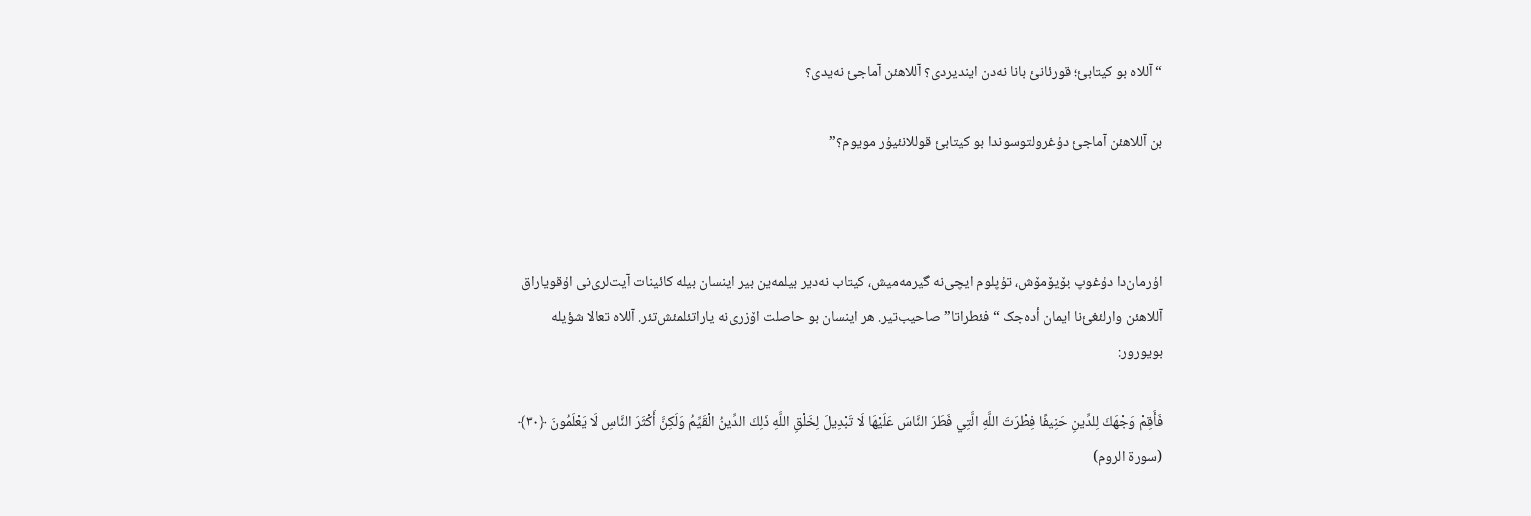“آللاه بو کیتابئ؛ قورئانئ بانا نەدن ایندیردی؟ آللاهئن آماجئ نەیدی؟

بن آللاهئن آماجئ دۇغرولتوسوندا بو کیتابئ قوللانئیۇر مویوم؟”



اۇرمان‌دا دۇغوپ بۆیۆمۆش، تۇپلوم ایچی‌نه گیرمەمیش، کیتاب نەدیر بیلمەین بیر اینسان بیله کائینات آیت‌لری‌نی اۇقویاراق آللاهئن وارلئغئ‌نا ایمان أدەجک “فئطراتا” صاحیب‌تیر. هر اینسان بو حاصلت اۆزری‌نه یاراتئلمئش‌تئر. آللاه تعالا شؤیله بویورور:

فَأَقِمْ وَجْهَكَ لِلدِّينِ حَنِيفًا فِطْرَتَ اللَّهِ الَّتِي فَطَرَ النَّاسَ عَلَيْهَا لَا تَبْدِيلَ لِخَلْقِ اللَّهِ ذَلِكَ الدِّينُ الْقَيِّمُ وَلَكِنَّ أَكْثَرَ النَّاسِ لَا يَعْلَمُونَ ﴿۳۰﴾ (سورة الروم)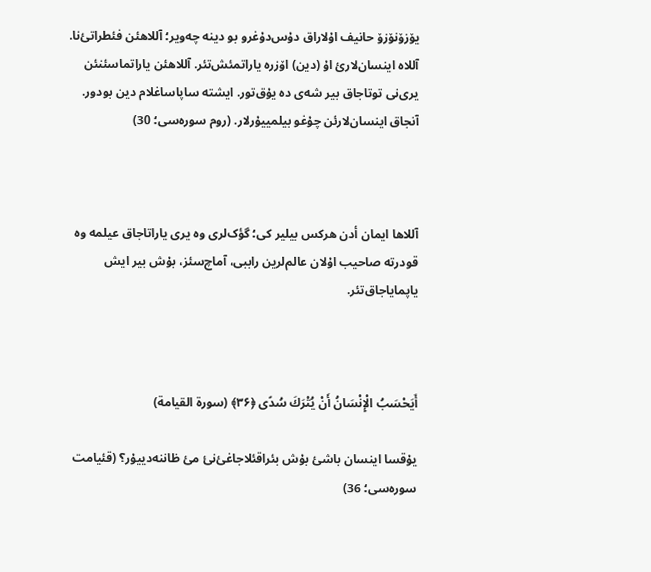یۆزۆنۆزۆ حانیف اۇلاراق دۇس‌دۇغرو بو دینه چەویر؛ آللاهئن فئطراتئ‌نا. آللاه اینسان‌لارئ اۇ (دین) اۆزره یاراتمئش‌تئر. آللاهئن یاراتماسئنئن یری‌نی توتاجاق بیر شەی ده یۇق‌تور. ایشته ساپاساغلام دین بودور. آنجاق اینسان‌لارئن چۇغو بیلمییۇرلار. (روم سورەسی؛ 30)



آللاها ایمان أدن هرکس بیلیر کی؛ گؤک‌لری وه یری یاراتاجاق عیلمه وه قودرته صاحیب اۇلان عالم‌لرین راببی، آماچ‌سئز، بۇش بیر ایش یاپمایاجاق‌تئر.



أَيَحْسَبُ الْإِنْسَانُ أَنْ يُتْرَكَ سُدًى ﴿۳۶﴾ (سورة القیامة)

یۇقسا اینسان باشئ بۇش بئراقئلاجاغئ‌نئ مئ ظاننەدییۇر؟ (قئیامت سورەسی؛ 36)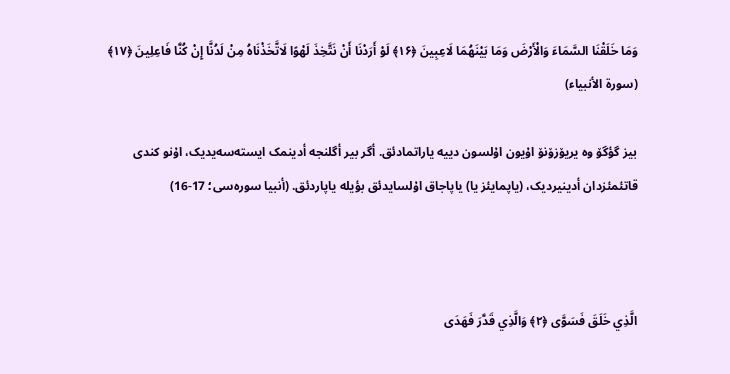وَمَا خَلَقْنَا السَّمَاءَ وَالْأَرْضَ وَمَا بَيْنَهُمَا لَاعِبِينَ ﴿۱۶﴾ لَوْ أَرَدْنَا أَنْ نَتَّخِذَ لَهْوًا لَاتَّخَذْنَاهُ مِنْ لَدُنَّا إِنْ كُنَّا فَاعِلِينَ ﴿۱۷﴾ (سورة الأنبیاء)

بیز گؤگۆ وه یریۆزۆنۆ اۇیون اۇلسون دییه یاراتمادئق. أگر بیر أگلنجه أدینمک ایستەسەیدیک، اۇنو کندی قاتئمئزدان أدینیردیک، (یاپمایئز یا) یاپاجاق اۇلسایدئق بؤیله یاپاردئق. (أنبیا سورەسی؛ 17-16)



الَّذِي خَلَقَ فَسَوَّى ﴿۲﴾ وَالَّذِي قَدَّرَ فَهَدَى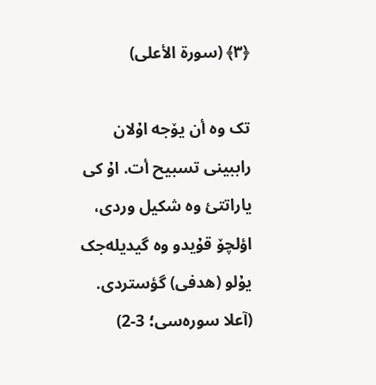﴿۳﴾ (سورة الأعلی)

تک وه أن یۆجه اۇلان راببینی تسبیح أت. اۇ کی یاراتتئ وه شکیل وردی، اؤلچۆ قۇیدو وه گیدیلەجک یۇلو (هدفی) گؤستردی. (آعلا سورەسی؛ 3-2)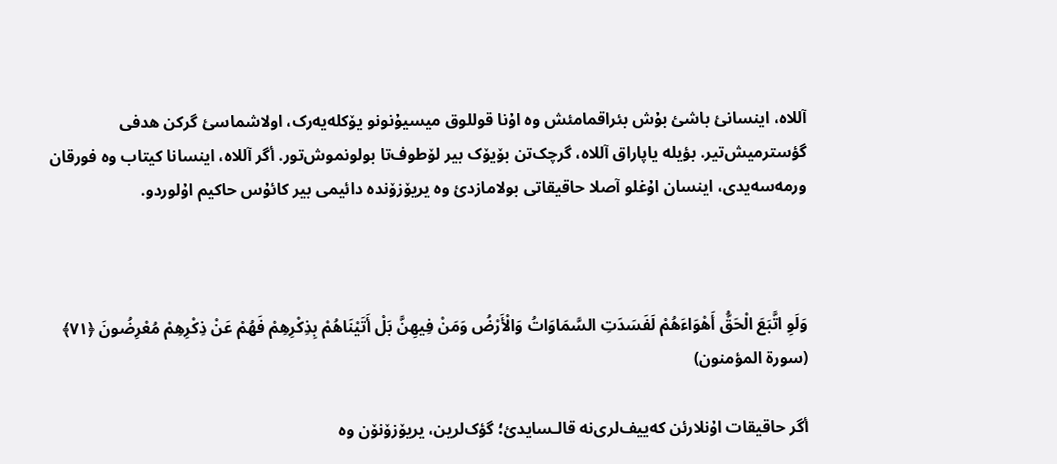آللاه، اینسانئ باشئ بۇش بئراقمامئش وه اۇنا قوللوق میسیۇنونو یۆکلەیەرک، اولاشماسئ گرکن هدفی گؤسترمیش‌تیر. بؤیله یاپاراق آللاه، گرچک‌تن بۆیۆک بیر لۆطوف‌تا بولونموش‌تور. أگر آللاه، اینسانا کیتاب وه فورقان ورمەسەیدی، اینسان‌ اۇغلو آصلا حاقیقاتی بولامازدئ وه یریۆزۆنده دائیمی بیر کائۇس حاکیم اۇلوردو.



وَلَوِ اتَّبَعَ الْحَقُّ أَهْوَاءَهُمْ لَفَسَدَتِ السَّمَاوَاتُ وَالْأَرْضُ وَمَنْ فِيهِنَّ بَلْ أَتَيْنَاهُمْ بِذِكْرِهِمْ فَهُمْ عَنْ ذِكْرِهِمْ مُعْرِضُونَ ﴿۷۱﴾ (سورة المؤمنون)

أگر حاقیقات اۇنلارئن کەییف‌لری‌نه قالـسایدئ؛ گؤک‌لرین، یریۆزۆنۆن وه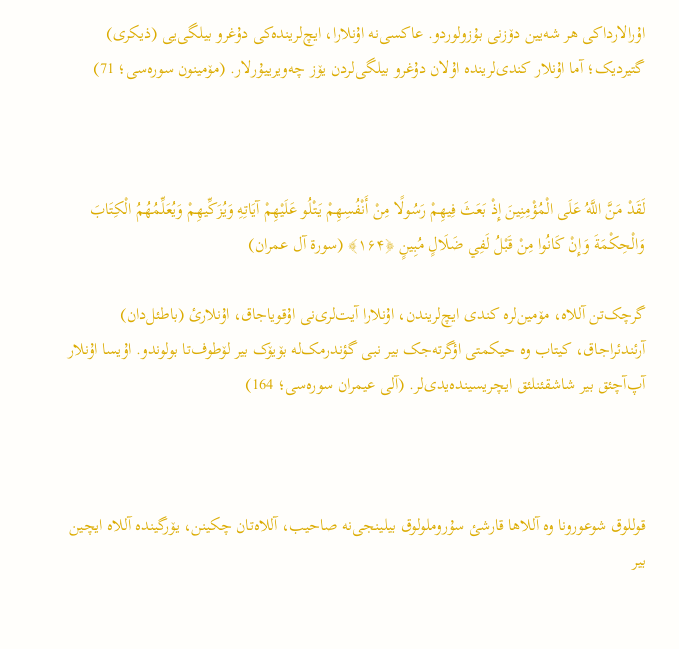اۇرالارداکی هر شەیین دۆزنی بۇزولوردو. عاکسی‌نه اۇنلارا، ایچ‌لریندەکی دۇغرو بیلگی‌یی (ذیکری) گتیردیک؛ آما اۇنلار کندی‌لریندە اۇلان دۇغرو بیلگی‌لردن یۆز چەویرییۇرلار. (مۆمینون سورەسی؛ 71)



لَقَدْ مَنَّ اللَّهُ عَلَى الْمُؤْمِنِينَ إِذْ بَعَثَ فِيهِمْ رَسُولًا مِنْ أَنْفُسِهِمْ يَتْلُو عَلَيْهِمْ آيَاتِهِ وَيُزَكِّيهِمْ وَيُعَلِّمُهُمُ الْكِتَابَ وَالْحِكْمَةَ وَإِنْ كَانُوا مِنْ قَبْلُ لَفِي ضَلَالٍ مُبِينٍ ﴿۱۶۴﴾ (سورة آل عمران)

گرچک‌تن آللاه، مۆمین‌لره کندی ایچ‌لریندن، اۇنلارا آیت‌لری‌نی اۇقویاجاق، اۇنلارئ (باطئل‌دان) آرئندئراجاق، کیتاب وه حیکمتی اؤگرتەجک بیر نبی گؤندرمک‌له بۆیۆک بیر لۆطوف‌تا بولوندو. اۇیسا اۇنلار آپ‌آچئق بیر شاشقئنلئق ایچریسیندەیدی‌لر. (آلی عیمران سورەسی؛ 164)



قوللوق شوعورونا وه آللاها قارشئ سۇروملولوق بیلینجی‌نه صاحیب، آللاەتان چکینن، یۆرگینده آللاه ایچین بیر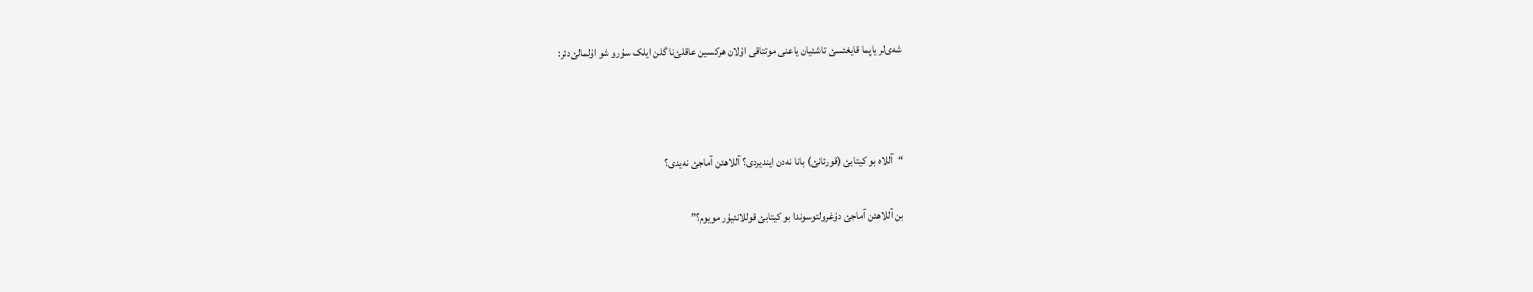شەی‌لر یاپما قایغئسئ تاشئیان یاعنی موتتاقی اۇلان هرکسین عاقلئ‌نا گلن ایلک سۇرو شو اۇلمالئ‌دئر:



“آللاه بو کیتابئ (قورئانئ) بانا نەدن ایندیردی؟ آللاهئن آماجئ نەیدی؟

بن آللاهئن آماجئ دۇغرولتوسوندا بو کیتابئ قوللانئیۇر مویوم؟”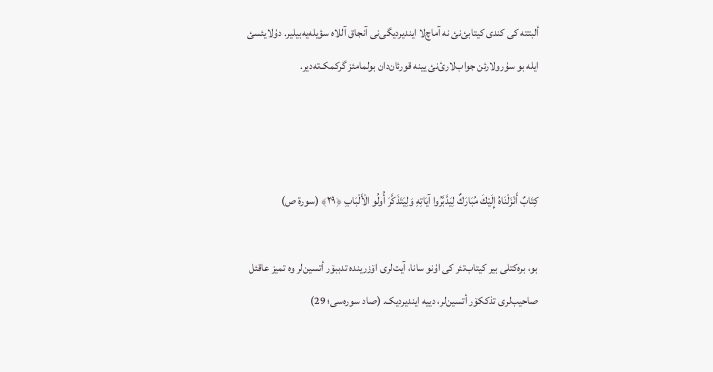ألبتته کی کندی کیتابئ‌نئ نه آماچ‌لا ایندیردیگی‌نی آنجاق آللاه سؤیلەیەبیلیر. دۇلایئسئ ایله بو سۇرولارئن جواب‌لارئ‌نئ یینه قورئان‌دان بولمامئز گرکمک‌تەدیر.



كِتَابٌ أَنْزَلْنَاهُ إِلَيْكَ مُبَارَكٌ لِيَدَّبَّرُوا آيَاتِهِ وَلِيَتَذَكَّرَ أُولُو الْأَلْبَابِ ﴿۲۹﴾ (سورة ص)

بو، برەکتلی بیر کیتاب‌تئر کی اۇنو سانا، آیت‌لری اۆزرینده تدببۆر أتسین‌لر وه تمیز عاقئل صاحیب‌لری تذککۆر أتسین‌لر، دییه ایندیردیک. (صاد سورەسی؛ 29)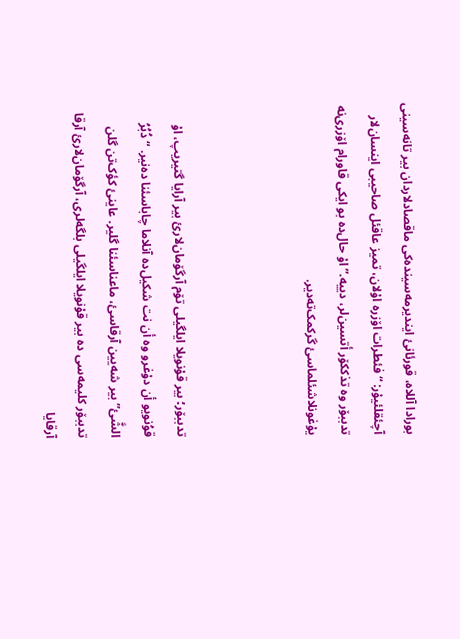بورادا آللاه، قورئانئ ایندیرمەسیندەکی ماقصادلاردان بیر تانەسینی آچئقلئیۇر: “فئطرات اۆزره اۇلان، تمیز عاقئل صاحیبی اینسان‌لار تدببۆر وه تذککۆر أتسین‌لر، دییه.” اۇ حال‌ده بو ایکی قاورام اۆزری‌نه یۇغونلاشئلماسئ گرکمک‌تەدیر.



تدببۆر؛ بیر قۇنویلا ایلگیلی تۆم آرگۆمان‌لارئ بیر آرایا گتیریپ، اۇ قوُنویو أن دۇغرو وه أن نت شکیل‌ده آنلاما چاباسئنا دەنیر. “دُبُرُ الشَّئ” بیر شەیین آرقاسئ، ماعناسئنا گلیر. عاینئ کؤک‌تن گلن تدببۆر کلیمەسی ده بیر قۇنویلا ایلگیلی بلگەلری، آرگۆمان‌لارئ آرقا آرقایا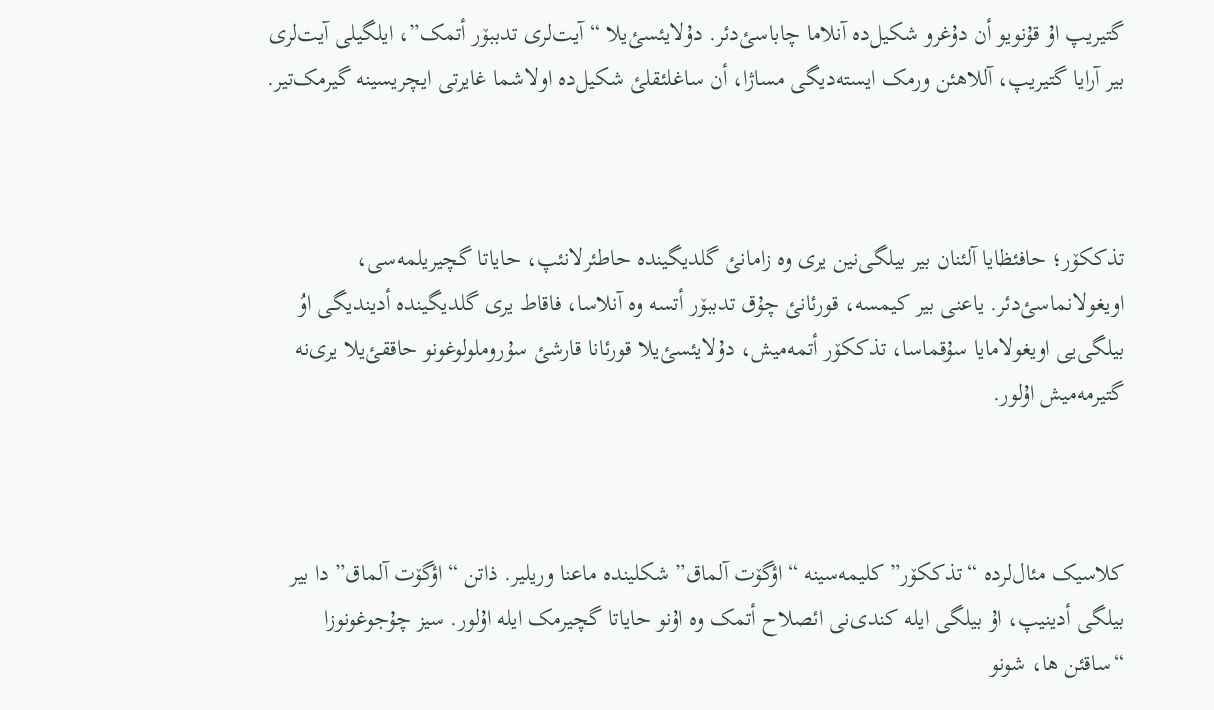گتیریپ اۇ قۇنویو أن دۇغرو شکیل‌ده آنلاما چاباسئ‌دئر. دۇلایئسئ‌یلا “آیت‌لری تدببۆر أتمک”، ایلگیلی آیت‌لری بیر آرایا گتیریپ، آللاهئن ورمک ایستەدیگی مساژا، أن ساغلئقلئ شکیل‌ده اولاشما غایرتی ایچریسینه گیرمک‌تیر.



تذککۆر؛ حافئظایا آلئنان بیر بیلگی‌نین یری وه زامانئ گلدیگینده حاطئرلانئپ، حایاتا گچیریلمەسی، اویغولانماسئ‌دئر. یاعنی بیر کیمسه، قورئانئ چۇق تدببۆر أتسه وه آنلاسا، فاقاط یری گلدیگینده أدیندیگی اوُ بیلگی‌یی اویغولامایا سۇقماسا، تذککۆر أتمەمیش، دۇلایئسئ‌یلا قورئانا قارشئ سۇروملولوغونو حاققئ‌یلا یری‌نه گتیرمەمیش اۇلور.



کلاسیک مئال‌لرده “تذککۆر” کلیمەسینه “اؤگۆت آلماق” شکلینده ماعنا وریلیر. ذاتن “اؤگۆت آلماق” دا بیر بیلگی أدینیپ، اۇ بیلگی ایله کندی‌نی ائصلاح أتمک وه اۇنو حایاتا گچیرمک ایله اۇلور. سیز چۇجوغونوزا “ساقئن ها، شونو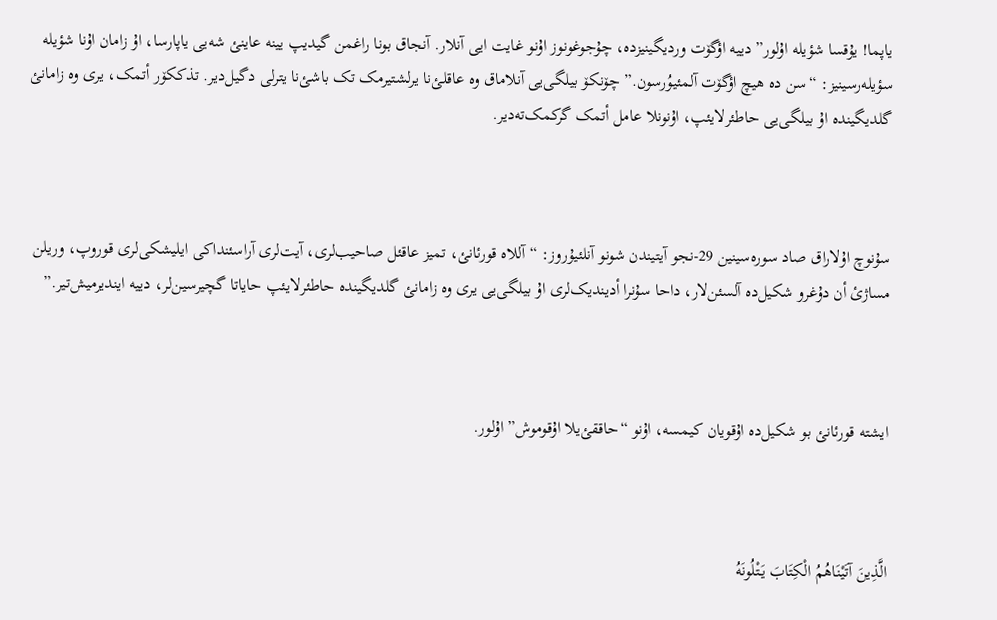یاپما! یۇقسا شؤیله اۇلور” دییه اؤگۆت وردیگینیزده، چۇجوغونوز اۇنو غایت ایی آنلار. آنجاق بونا راغمن گیدیپ یینه عاینئ شەیی یاپارسا، اۇ زامان اۇنا شؤیله سؤیلەرسینیز: “سن ده هیچ اؤگۆت آلمئیوُرسون.” چۆنکۆ بیلگی‌یی آنلاماق وه عاقلئ‌نا یرلشتیرمک تک باشئ‌نا یترلی دگیل‌دیر. تذککۆر أتمک، یری وه زامانئ گلدیگینده اۇ بیلگی‌یی حاطئرلایئپ، اۇنونلا عامل أتمک گرکمک‌تەدیر.



سۇنوچ اۇلاراق صاد سورەسینین 29-نجو آیتیندن شونو آنلئیۇروز: “آللاه قورئانئ، تمیز عاقئل صاحیب‌لری، آیت‌لری آراسئنداکی ایلیشکی‌لری قوروپ، وریلن مساژئ أن دۇغرو شکیل‌ده آلسئن‌لار، داحا سۇنرا أدیندیک‌لری اۇ بیلگی‌یی یری وه زامانئ گلدیگینده حاطئرلایئپ حایاتا گچیرسین‌لر، دییه ایندیرمیش‌تیر.”



ایشته قورئانئ بو شکیل‌ده اۇقویان کیمسه، اۇنو “حاققئ‌یلا اۇقوموش” اۇلور.



الَّذِينَ آتَيْنَاهُمُ الْكِتَابَ يَتْلُونَهُ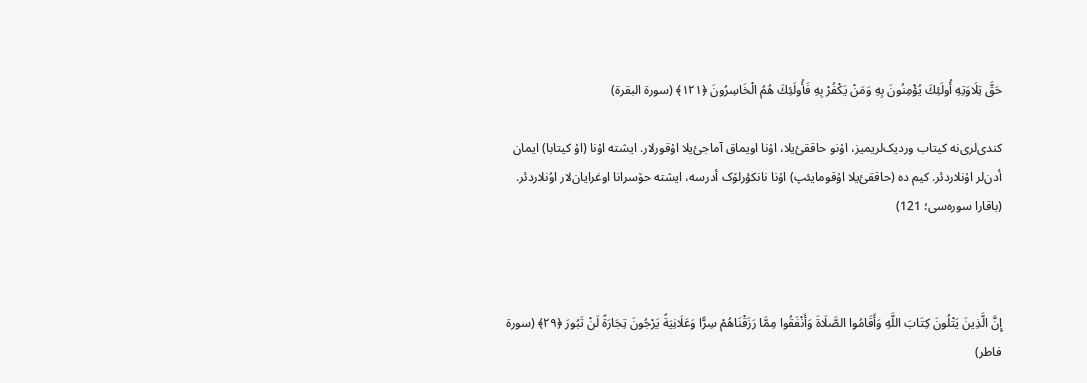حَقَّ تِلَاوَتِهِ أُولَئِكَ يُؤْمِنُونَ بِهِ وَمَنْ يَكْفُرْ بِهِ فَأُولَئِكَ هُمُ الْخَاسِرُونَ ﴿۱۲۱﴾ (سورة البقرة)

کندی‌لری‌نه کیتاب وردیک‌لریمیز، اۇنو حاققئ‌یلا، اۇنا اویماق آماجئ‌یلا اۇقورلار. ایشته اۇنا (اۇ کیتابا) ایمان أدن‌لر اۇنلاردئر. کیم ده (حاققئ‌یلا اۇقومایئپ) اۇنا نانکؤرلۆک أدرسه، ایشته حۆسرانا اوغرایان‌لار اوُنلاردئر. (باقارا سورەسی؛ 121)



إِنَّ الَّذِينَ يَتْلُونَ كِتَابَ اللَّهِ وَأَقَامُوا الصَّلَاةَ وَأَنْفَقُوا مِمَّا رَزَقْنَاهُمْ سِرًّا وَعَلَانِيَةً يَرْجُونَ تِجَارَةً لَنْ تَبُورَ ﴿۲۹﴾ (سورة فاطر)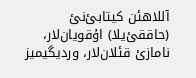آللاهئن کیتابئ‌نئ (حاققئ‌یلا) اۇقویان‌لار، نامازئ قئلان‌لار، وردیگیمیز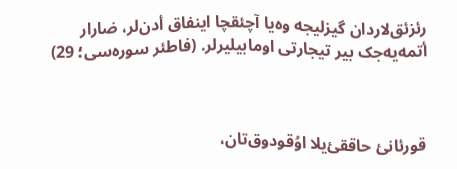رئزئق‌لاردان گیزلیجه وەیا آچئقچا اینفاق أدن‌لر، ضارار أتمەیەجک بیر تیجارتی اومابیلیرلر. (فاطئر سورەسی؛ 29)



قورئانئ حاققئ‌یلا اوُقودوق‌تان،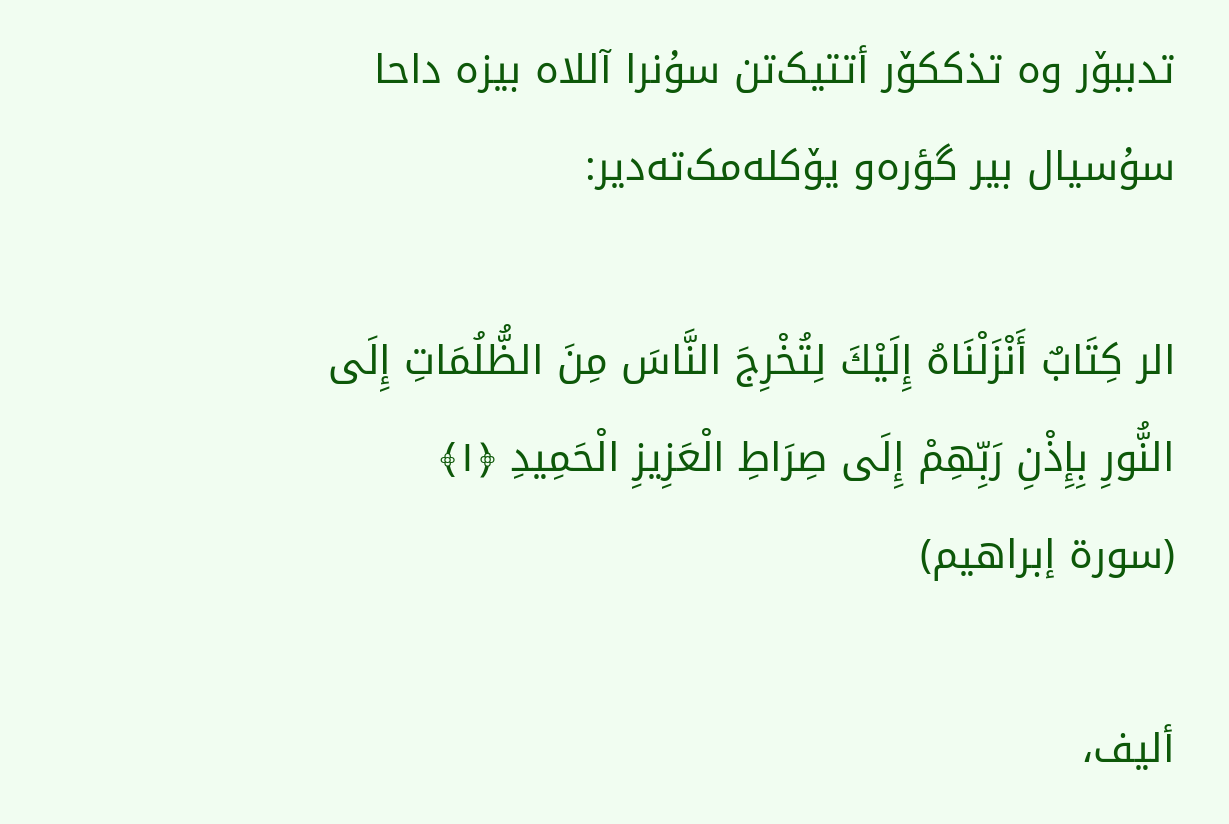تدببۆر وه تذککۆر أتتیک‌تن سۇنرا آللاه بیزه داحا سۇسیال بیر گؤرەو یۆکلەمک‌تەدیر:

الر كِتَابٌ أَنْزَلْنَاهُ إِلَيْكَ لِتُخْرِجَ النَّاسَ مِنَ الظُّلُمَاتِ إِلَى النُّورِ بِإِذْنِ رَبِّهِمْ إِلَى صِرَاطِ الْعَزِيزِ الْحَمِيدِ ﴿۱﴾ (سورة إبراهیم)

ألیف،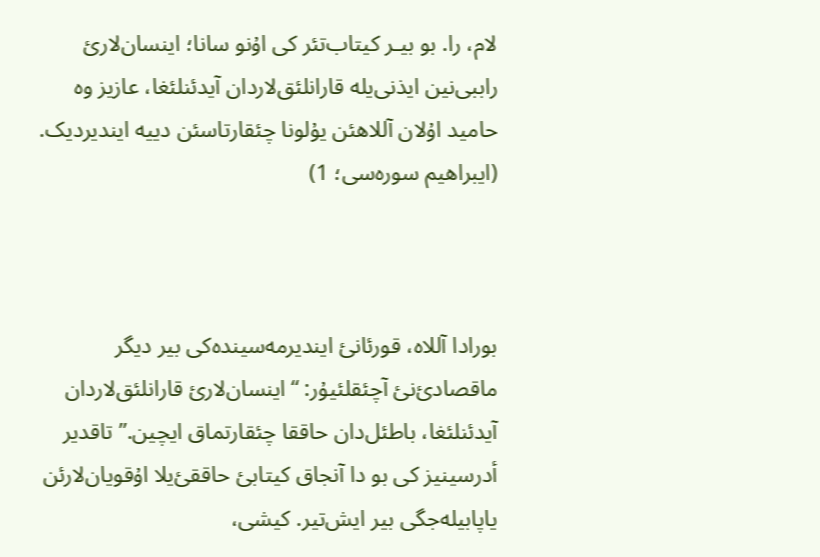لام، را. بو بیـر کیتاب‌تئر کی اۇنو سانا؛ اینسان‌لارئ راببی‌نین ایذنی‌یله قارانلئق‌لاردان آیدئنلئغا، عازیز وه حامید اۇلان آللاهئن یۇلونا چئقارتاسئن دییه ایندیردیک. (ایبراهیم سورەسی؛ 1)



بورادا آللاه، قورئانئ ایندیرمەسیندەکی بیر دیگر ماقصادئ‌نئ آچئقلئیۇر: “اینسان‌لارئ قارانلئق‌لاردان آیدئنلئغا، باطئل‌دان حاققا چئقارتماق ایچین.” تاقدیر أدرسینیز کی بو دا آنجاق کیتابئ حاققئ‌یلا اۇقویان‌لارئن یاپابیلەجگی بیر ایش‌تیر. کیشی،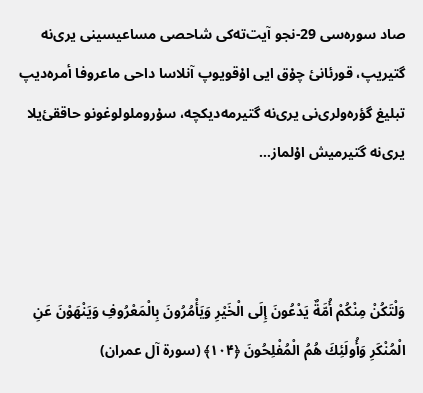صاد سورەسی 29-نجو آیت‌تەکی شاحصی مساعیسینی یری‌نه گتیریپ، قورئانئ چۇق ایی اۇقویوپ آنلاسا داحی ماعروفا أمرەدیپ تبلیغ گؤرەولری‌نی یری‌نه گتیرمەدیکچه، سۇروملولوغونو حاققئ‌یلا یری‌نه گتیرمیش اۇلماز…



وَلْتَكُنْ مِنْكُمْ أُمَّةٌ يَدْعُونَ إِلَى الْخَيْرِ وَيَأْمُرُونَ بِالْمَعْرُوفِ وَيَنْهَوْنَ عَنِ الْمُنْكَرِ وَأُولَئِكَ هُمُ الْمُفْلِحُونَ ﴿۱۰۴﴾ (سورة آل عمران)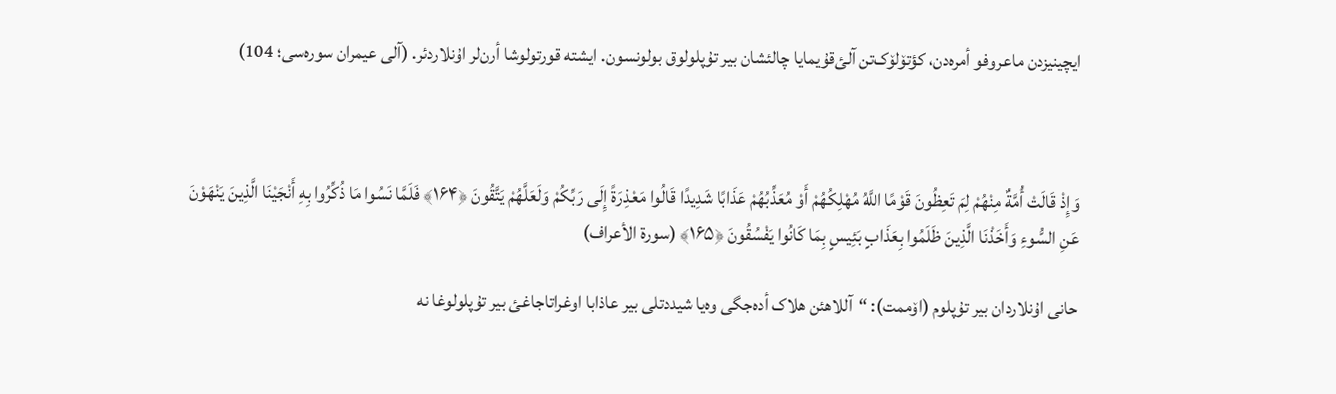ایچینیزدن ماعروفو أمرەدن، کؤتۆلۆک‌تن آلئ‌قۇیمایا چالئشان بیر تۇپلولوق بولونسون. ایشته قورتولوشا أرن‌لر اۇنلاردئر. (آلی عیمران سورەسی؛ 104)



وَإِذْ قَالَتْ أُمَّةٌ مِنْهُمْ لِمَ تَعِظُونَ قَوْمًا اللَّهُ مُهْلِكُهُمْ أَوْ مُعَذِّبُهُمْ عَذَابًا شَدِيدًا قَالُوا مَعْذِرَةً إِلَى رَبِّكُمْ وَلَعَلَّهُمْ يَتَّقُونَ ﴿۱۶۴﴾ فَلَمَّا نَسُوا مَا ذُكِّرُوا بِهِ أَنْجَيْنَا الَّذِينَ يَنْهَوْنَ عَنِ السُّوءِ وَأَخَذْنَا الَّذِينَ ظَلَمُوا بِعَذَابٍ بَئِيسٍ بِمَا كَانُوا يَفْسُقُونَ ﴿۱۶۵﴾ (سورة الأعراف)

حانی اۇنلاردان بیر تۇپلوم (اۆممت): “آللاهئن هلاک أدەجگی وەیا شیددتلی بیر عاذابا اوغراتاجاغئ بیر تۇپلولوغا نه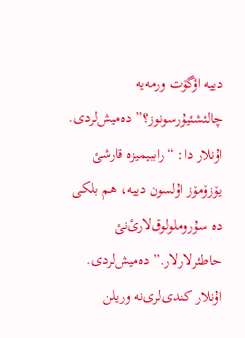دییه اؤگۆت ورمەیه چالئشئیۇرسونوز؟” دەمیش‌لردی. اۇنلار دا: “راببیمیزه قارشئ یۆزۆمۆز اۇلسون دییه، هم بلکی ده سۇروملولوق‌لارئ‌نئ حاطئرلارلار.” دەمیش‌لردی. اۇنلار کندی‌لری‌نه وریلن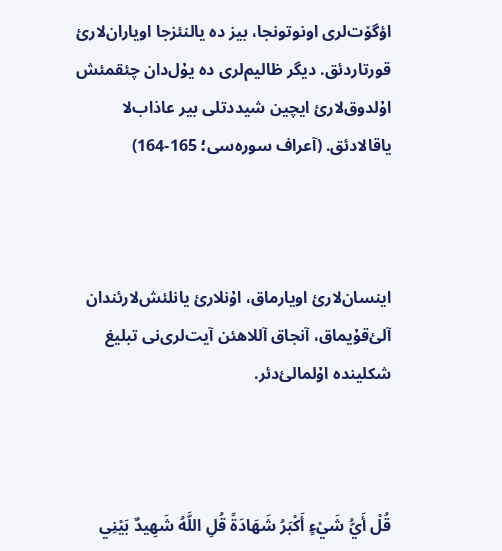اؤگۆت‌لری اونوتونجا، بیز ده یالنئزجا اویاران‌لارئ قورتاردئق. دیگر ظالیم‌لری ده یۇل‌دان چئقمئش اۇلدوق‌لارئ ایچین شیددتلی بیر عاذاب‌لا یاقالادئق. (آعراف سورەسی؛ 165-164)



اینسان‌لارئ اویارماق، اۇنلارئ یانلئش‌لارئندان آلئ‌قۇیماق، آنجاق آللاهئن آیت‌لری‌نی تبلیغ شکلینده اۇلمالئ‌دئر.



قُلْ أَيُّ شَيْءٍ أَكْبَرُ شَهَادَةً قُلِ اللَّهُ شَهِيدٌ بَيْنِي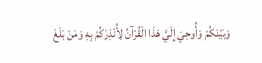وَبَيْنَكُمْ وَأُوحِيَ إِلَيَّ هَذَا الْقُرْآنُ لِأُنْذِرَكُمْ بِهِ وَمَنْ بَلَغَ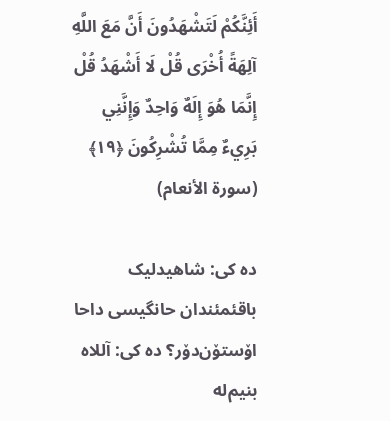أَئِنَّكُمْ لَتَشْهَدُونَ أَنَّ مَعَ اللَّهِ آلِهَةً أُخْرَى قُلْ لَا أَشْهَدُ قُلْ إِنَّمَا هُوَ إِلَهٌ وَاحِدٌ وَإِنَّنِي بَرِيءٌ مِمَّا تُشْرِكُونَ ﴿۱۹﴾ (سورة الأنعام)

ده کی: شاهیدلیک باقئمئندان حانگیسی داحا اۆستۆن‌دۆر؟ ده کی: آللاه بنیم‌له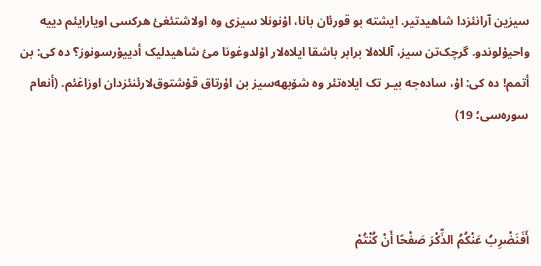سیزین آرانئزدا شاهیدتیر. ایشته بو قورئان بانا، اۇنونلا سیزی وه اولاشتئغئ هرکسی اویارایئم دییه واحیۇلوندو. گرچک‌تن سیز، آللاەلا برابر باشقا ایلاەلار اۇلدوغونا مئ شاهیدلیک أدییۇرسونوز؟ ده کی: بن أتمم! ده کی: اۇ، سادەجه بیـر تک ایلاەتئر وه شۆبهەسیز بن اۇرتاق قۇشتوق‌لارئنئزدان اوزاغئم. (أنعام سورەسی؛ 19)



أَفَنَضْرِبُ عَنْكُمُ الذِّكْرَ صَفْحًا أَنْ كُنْتُمْ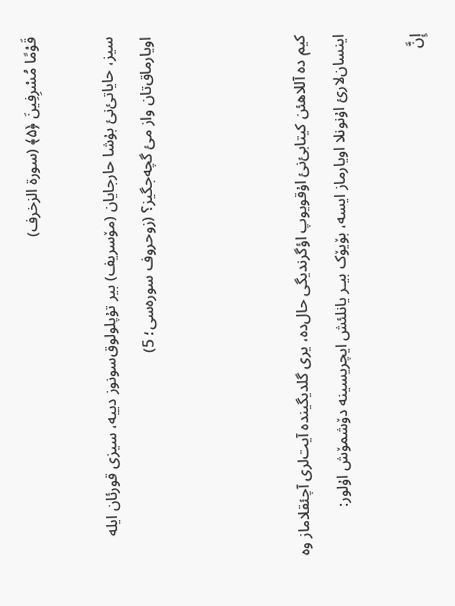قَوْمًا مُسْرِفِينَ ﴿۵﴾ (سورة الزخرف)

سیز، حایاتئ‌نئ بۇشا حارجایان (مۆسریف) بیر تۇپلولوق‌سونوز دییه، سیزی قورئان ایله اویارماق‌تان واز مئ گچەجگیز؟ (زوحروف سورەسی؛ 5)



کیم ده آللاهئن کیتابئ‌نئ اۇقویوپ اؤگرندیگی حال‌ده، یری گلدیگینده آیت‌لری آچئقلاماز وه اینسان‌لارئ اۇنونلا اویارماز ایسه، بۆیۆک بیـر یانلئش ایچریسینه دۆشمۆش اۇلور:

إِنَّ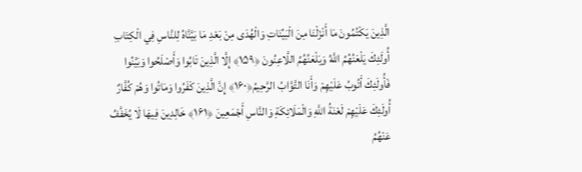الَّذِينَ يَكْتُمُونَ مَا أَنْزَلْنَا مِنَ الْبَيِّنَاتِ وَالْهُدَى مِنْ بَعْدِ مَا بَيَّنَّاهُ لِلنَّاسِ فِي الْكِتَابِ أُولَئِكَ يَلْعَنُهُمُ اللَّهُ وَيَلْعَنُهُمُ اللَّاعِنُونَ ﴿۱۵۹﴾ إِلَّا الَّذِينَ تَابُوا وَأَصْلَحُوا وَبَيَّنُوا فَأُولَئِكَ أَتُوبُ عَلَيْهِمْ وَأَنَا التَّوَّابُ الرَّحِيمُ﴿۱۶۰﴾ إِنَّ الَّذِينَ كَفَرُوا وَمَاتُوا وَهُمْ كُفَّارٌ أُولَئِكَ عَلَيْهِمْ لَعْنَةُ اللَّهِ وَالْمَلَائِكَةِ وَالنَّاسِ أَجْمَعِينَ ﴿۱۶۱﴾ خَالِدِينَ فِيهَا لَا يُخَفَّفُ عَنْهُمُ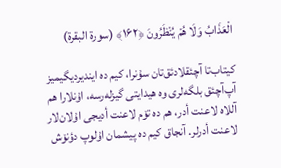الْعَذَابُ وَلَا هُمْ يُنْظَرُونَ ﴿۱۶۲﴾ (سورة البقرة)

کیتاب‌تا آچئقلادئق‌تان سۇنرا، کیم ده ایندیردیگیمیز آپ‌آچئق بلگەلری وه هیدایتی گیزلەرسه، اۇنلارا هم آللاه لاعنت أدر، هم ده تۆم لاعنت أدیجی اۇلان‌لار لاعنت أدرلر. آنجاق کیم ده پیشمان اۇلوپ دؤنۆش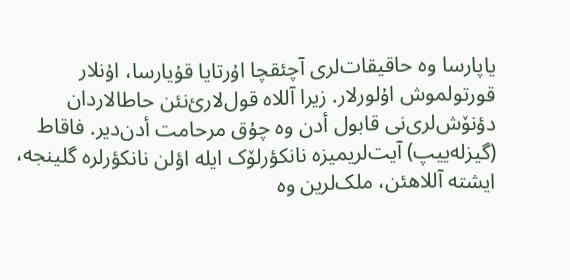یاپارسا وه حاقیقات‌لری آچئقچا اۇرتایا قۇیارسا، اۇنلار قورتولموش اۇلورلار. زیرا آللاه قول‌لارئ‌نئن حاطالاردان دؤنۆش‌لری‌نی قابول أدن وە چۇق مرحامت أدن‌دیر. فاقاط (گیزلەییپ) آیت‌لریمیزه نانکؤرلۆک ایله اؤلن نانکؤرلره گلینجه، ایشته آللاهئن، ملک‌لرین‌ وه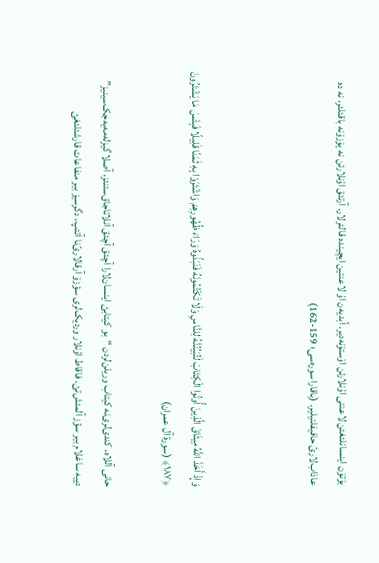بۆتۆن اینسانلئغئن لاعنتی اۇنلارئن اۆستۆنەدیر. أبدیەن اۇ لاعنتین ایچینده قالئرلار. آرتئق اۇنلارئن نه یۆزۆنه باقئلئر، نه ده عاذاب‌لارئ حافیفلتیلیر. (باقارا سورەسی؛ 159-162)



وَإِذْ أَخَذَ اللَّهُ مِيثَاقَ الَّذِينَ أُوتُوا الْكِتَابَ لَتُبَيِّنُنَّهُ لِلنَّاسِ وَلَا تَكْتُمُونَهُ فَنَبَذُوهُ وَرَاءَ ظُهُورِهِمْ وَاشْتَرَوْا بِهِ ثَمَنًا قَلِيلًا فَبِئْسَ مَا يَشْتَرُونَ ﴿۱۸۷﴾ (سورة آل عمران)

حانی آللاه، کندی‌لری‌نه کیتاب وریلن‌لردن “بو کیتابئ اینسان‌لارا آچئق آچئق آنلاتاجاق‌سئنئز، آصلا گیزلەمەیەجک‌سینیز” دییه ساغلام بیر سؤز آلمئش‌تئ. فاقاط اۇنلار وردیک‌لری سؤزۆ آرقالارئ‌نا آتئپ، دگرسیز بیر منفاعات قارشئلئغئ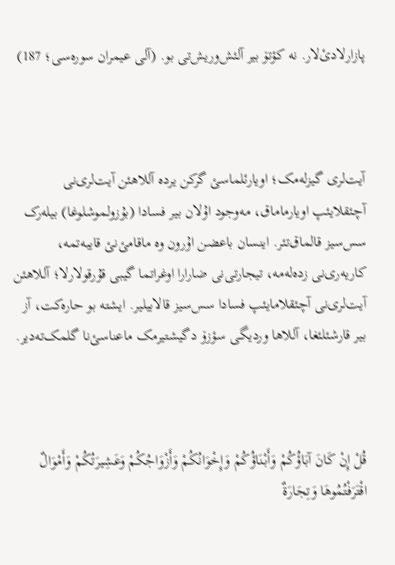پازارلادئ‌لار. نه کؤتۆ بیر آلئش‌وریش‌تی بو. (آلی عیمران سورەسی؛ 187)



آیت‌لری گیزلەمک؛ اویارئلماسئ گرکن یرده آللاهئن آیت‌لری‌نی آچئقلایئپ اویارماماق، مەوجود اۇلان بیر فسادا (بۇزولموشلوغا) بیلەرک سس‌سیز قالماق‌تئر. اینسان باعضن اۇرون وه ماقامئ‌نئ قایبەتمه، کاریەری‌نی زدەلەمه، تیجارتی‌نی ضارارا اوغراتما گیبی قۇرقولارلا؛ آللاهئن آیت‌لری‌نی آچئقلامایئپ فسادا سس‌سیز قالابیلیر. ایشته بو حارەکت، آز بیر قارشئلئغا، آللاها وردیگی سؤزۆ دگیشتیرمک ماعناسئ‌نا گلمک‌تەدیر.



قُلْ إِنْ كَانَ آبَاؤُكُمْ وَأَبْنَاؤُكُمْ وَإِخْوَانُكُمْ وَأَزْوَاجُكُمْ وَعَشِيرَتُكُمْ وَأَمْوَالٌ اقْتَرَفْتُمُوهَا وَتِجَارَةٌ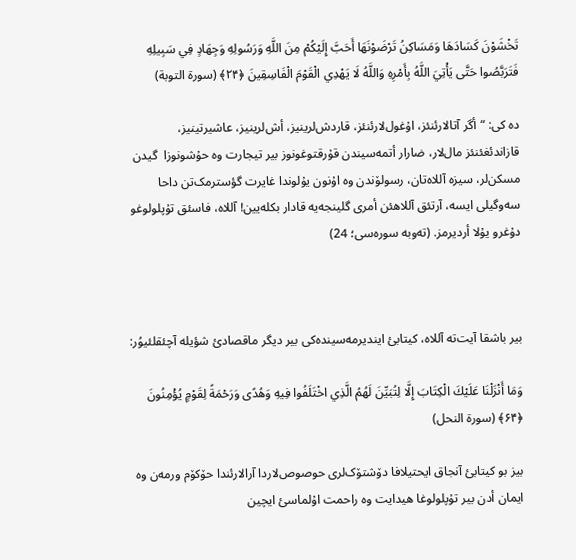تَخْشَوْنَ كَسَادَهَا وَمَسَاكِنُ تَرْضَوْنَهَا أَحَبَّ إِلَيْكُمْ مِنَ اللَّهِ وَرَسُولِهِ وَجِهَادٍ فِي سَبِيلِهِ فَتَرَبَّصُوا حَتَّى يَأْتِيَ اللَّهُ بِأَمْرِهِ وَاللَّهُ لَا يَهْدِي الْقَوْمَ الْفَاسِقِينَ ﴿۲۴﴾ (سورة التوبة)

ده کی: “أگر آتالارئنئز، اۇغول‌لارئنئز، قاردش‌لرینیز، أش‌لرینیز، عاشیرتینیز، قازاندئغئنئز مال‌لار، ضارار أتمەسیندن قۇرقتوغونوز بیر تیجارت وە حۇشونوزا  گیدن مسکن‌لر، سیزه آللاەتان، رسولۆندن وە اۇنون یۇلوندا غایرت گؤسترمک‌تن داحا سەوگیلی ایسە، آرتئق آللاهئن أمری گلینجەیە قادار بکلەیین! آللاه، فاسئق تۇپلولوغو دۇغرو یۇلا أردیرمز. (تەوبە سورەسی؛ 24)



بیر باشقا آیت‌تە آللاه، کیتابئ ایندیرمەسیندەکی بیر دیگر ماقصادئ شؤیله آچئقلئیوُر:

وَمَا أَنْزَلْنَا عَلَيْكَ الْكِتَابَ إِلَّا لِتُبَيِّنَ لَهُمُ الَّذِي اخْتَلَفُوا فِيهِ وَهُدًى وَرَحْمَةً لِقَوْمٍ يُؤْمِنُونَ ﴿۶۴﴾ (سورة النحل)

بیز بو کیتابئ آنجاق ایحتیلافا دۆشتۆک‌لری حوصوص‌لاردا آرالارئندا حۆکۆم ورمەن وە ایمان أدن بیر تۇپلولوغا هیدایت وە راحمت اۇلماسئ ایچین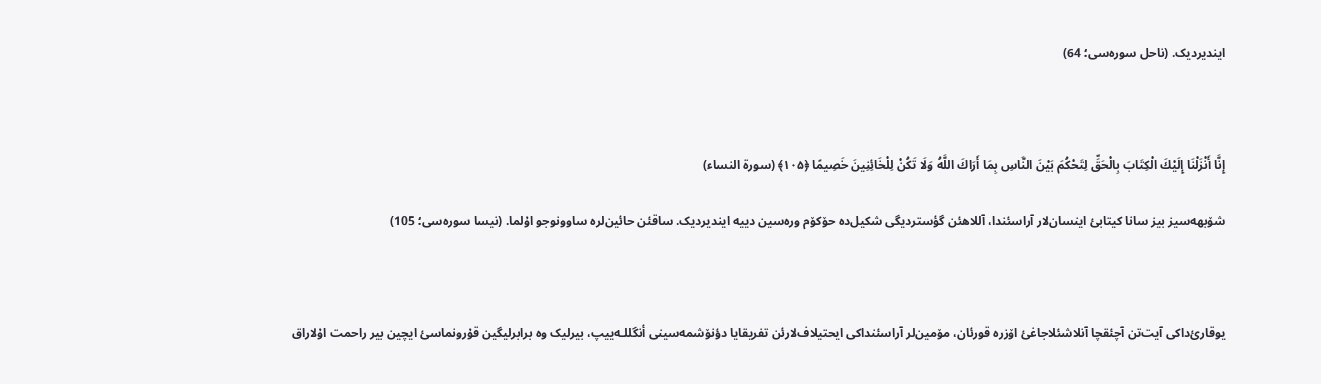ایندیردیک. (ناحل سورەسی؛ 64)



إِنَّا أَنْزَلْنَا إِلَيْكَ الْكِتَابَ بِالْحَقِّ لِتَحْكُمَ بَيْنَ النَّاسِ بِمَا أَرَاكَ اللَّهُ وَلَا تَكُنْ لِلْخَائِنِينَ خَصِيمًا ﴿۱۰۵﴾ (سورة النساء)

شۆبهەسیز بیز سانا کیتابئ اینسان‌لار آراسئندا، آللاهئن گؤستردیگی شکیل‌دە حۆکۆم ورەسین دییە ایندیردیک. ساقئن حائین‌لرە ساوونوجو اۇلما. (نیسا سورەسی؛ 105)



یوقارئ‌داکی آیت‌تن آچئقچا آنلاشئلاجاغئ اۆزرە قورئان، مۆمین‌لر آراسئنداکی ایحتیلاف‌لارئن تفریقایا دؤنۆشمەسینی أنگللـەییپ، بیرلیک وە برابرلیگین قۇرونماسئ ایچین بیر راحمت اۇلاراق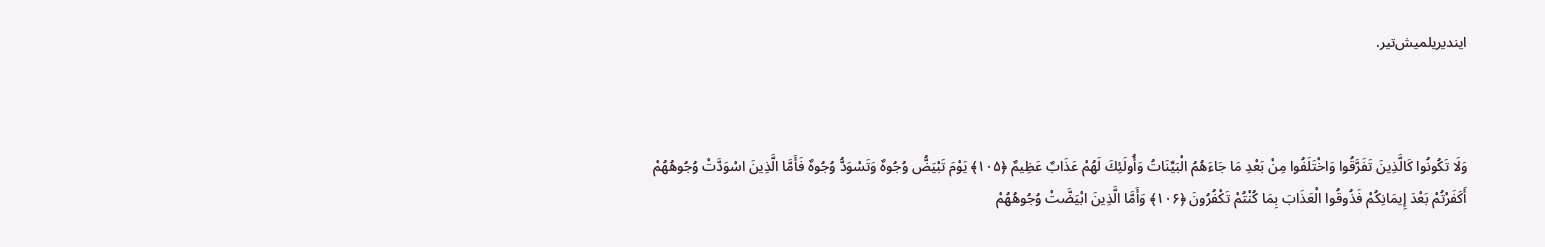ایندیریلمیش‌تیر.



وَلَا تَكُونُوا كَالَّذِينَ تَفَرَّقُوا وَاخْتَلَفُوا مِنْ بَعْدِ مَا جَاءَهُمُ الْبَيِّنَاتُ وَأُولَئِكَ لَهُمْ عَذَابٌ عَظِيمٌ ﴿۱۰۵﴾ يَوْمَ تَبْيَضُّ وُجُوهٌ وَتَسْوَدُّ وُجُوهٌ فَأَمَّا الَّذِينَ اسْوَدَّتْ وُجُوهُهُمْ أَكَفَرْتُمْ بَعْدَ إِيمَانِكُمْ فَذُوقُوا الْعَذَابَ بِمَا كُنْتُمْ تَكْفُرُونَ ﴿۱۰۶﴾ وَأَمَّا الَّذِينَ ابْيَضَّتْ وُجُوهُهُمْ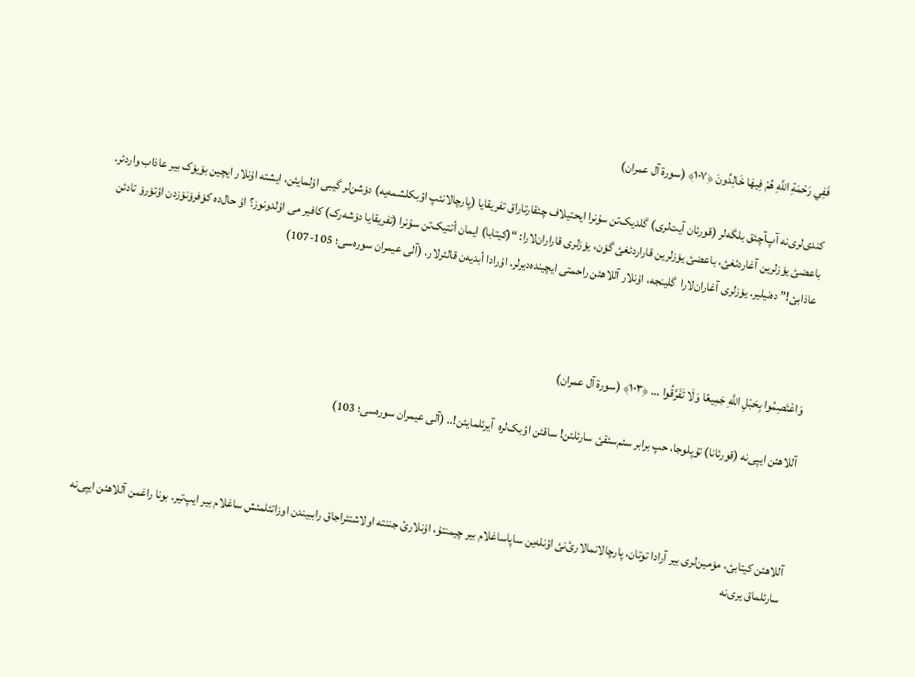فَفِي رَحْمَةِ اللَّهِ هُمْ فِيهَا خَالِدُونَ ﴿۱۰۷﴾ (سورة آل عمران)

کندی‌لری‌نه آپ‌آچئق بلگەلر (قورئان آیت‌لری) گلدیک‌تن سۇنرا ایحتیلاف چئقارتاراق تفریقایا (پارچالانئپ اؤبکلشمەیە) دۆشن‌لر گیبی اۇلمایئن، ایشتە اۇنلار ایچین بۆیۆک بیر عاذاب واردئر. باعضئ یۆزلرین آغاردئغئ، باعضئ یۆزلرین قاراردئغئ گۆن، یۆزلری قاراران‌لارا: “(کیتابا) ایمان أتتیک‌تن سۇنرا (تفریقایا دۆشەرک) کافیر می اۇلدونوز؟ اۇ حال‌دە کۆفرۆنۆزدن اؤتۆرۆ تادئن عاذابئ!” دەنیلیر. یۆزلری آغاران‌لارا  گلینجە، اۇنلار آللاهئن راحمتی ایچیندەدیرلر. اۇرادا أبدیەن قالئرلار. (آلی عیمران سورەسی؛ 105-107)



وَاعْتَصِمُوا بِحَبْلِ اللَّهِ جَمِيعًا وَلَا تَفَرَّقُوا … ﴿۱۰۳﴾ (سورة آل عمران)

آللاهئن ایپی‌نه (قورئانا) تۇپلوجا، حپ برابر سئم‌سئقئ سارئلئن! ساقئن اؤبک‌لرە  آیرئلمایئن!.. (آلی عیمران سورەسی؛ 103)



آللاهئن کیتابئ، مۆمین‌لری بیر آرادا توتان، پارچالانمالارئ‌نئ اؤنلەین ساپاساغلام بیر چیمنتۇ، اۇنلارئ جننتە اولاشتئراجاق راببیندن اوزاتئلمئش ساغلام بیر ایپ‌تیر. بونا راغمن آللاهئن ایپی‌نە سارئلماق یری‌نه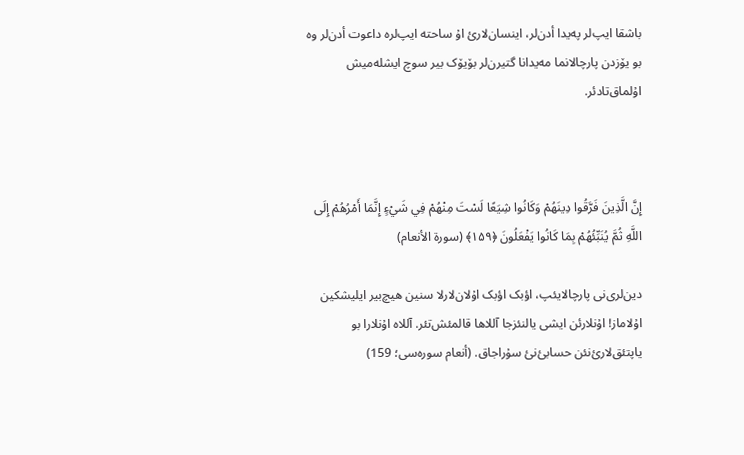باشقا ایپ‌لر پەیدا أدن‌لر، اینسان‌لارئ اۇ ساحتە ایپ‌لرە داعوت أدن‌لر وە بو یۆزدن پارچالانما مەیدانا گتیرن‌لر بۆیۆک بیر سوچ ایشلەمیش اۇلماق‌تادئر.



إِنَّ الَّذِينَ فَرَّقُوا دِينَهُمْ وَكَانُوا شِيَعًا لَسْتَ مِنْهُمْ فِي شَيْءٍ إِنَّمَا أَمْرُهُمْ إِلَى اللَّهِ ثُمَّ يُنَبِّئُهُمْ بِمَا كَانُوا يَفْعَلُونَ ﴿۱۵۹﴾ (سورة الأنعام)

دین‌لری‌نی پارچالایئپ، اؤبک اؤبک اۇلان‌لارلا سنین هیچ‌بیر ایلیشکین اۇلاماز! اۇنلارئن ایشی یالنئزجا آللاها قالمئش‌تئر. آللاه اۇنلارا بو یاپتئق‌لارئ‌نئن حسابئ‌نئ سۇراجاق. (أنعام سورەسی؛ 159)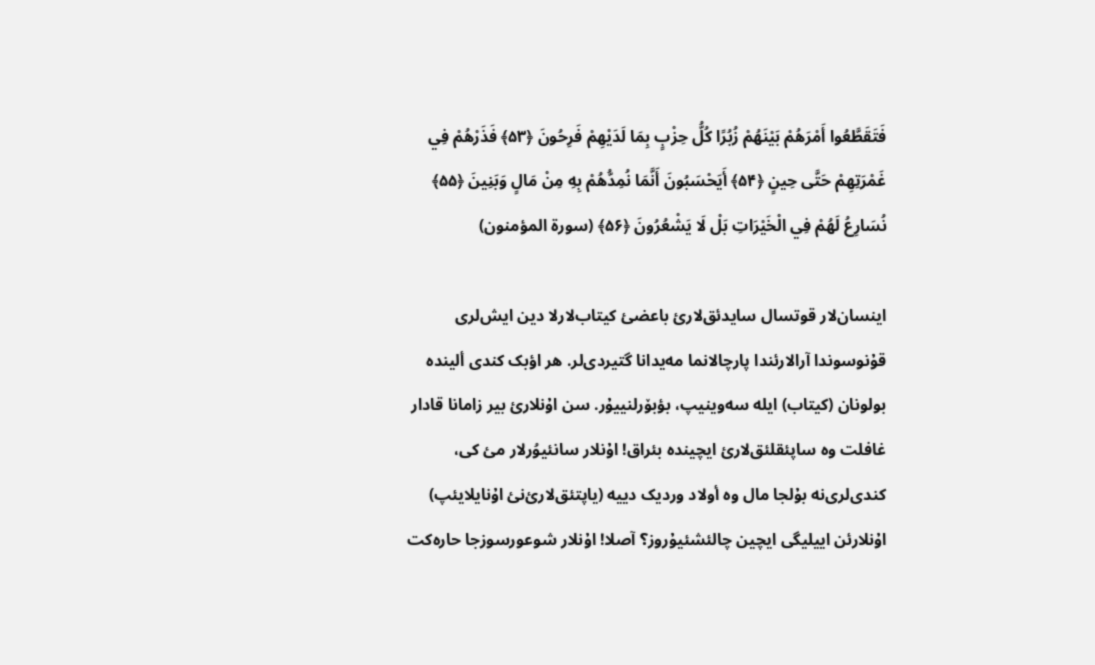فَتَقَطَّعُوا أَمْرَهُمْ بَيْنَهُمْ زُبُرًا كُلُّ حِزْبٍ بِمَا لَدَيْهِمْ فَرِحُونَ ﴿۵۳﴾ فَذَرْهُمْ فِي غَمْرَتِهِمْ حَتَّى حِينٍ ﴿۵۴﴾ أَيَحْسَبُونَ أَنَّمَا نُمِدُّهُمْ بِهِ مِنْ مَالٍ وَبَنِينَ ﴿۵۵﴾ نُسَارِعُ لَهُمْ فِي الْخَيْرَاتِ بَلْ لَا يَشْعُرُونَ ﴿۵۶﴾ (سورة المؤمنون)

اینسان‌لار قوتسال سایدئق‌لارئ باعضئ کیتاب‌لارلا دین ایش‌لری قۇنوسوندا آرالارئندا پارچالانما مەیدانا گتیردی‌لر. هر اؤبک کندی ألیندە بولونان (کیتاب) ایلە سەوینیپ، بؤبۆرلنییۇر. سن اۇنلارئ بیر زامانا قادار غافلت وە ساپئقلئق‌لارئ ایچیندە بئراق! اۇنلار سانئیوُرلار مئ کی، کندی‌لری‌نە بۇلجا مال وە أولاد وردیک دییە (یاپتئق‌لارئ‌نئ اۇنایلایئپ) اۇنلارئن اییلیگی ایچین چالئشئیۇروز؟ آصلا! اۇنلار شوعورسوزجا حارەکت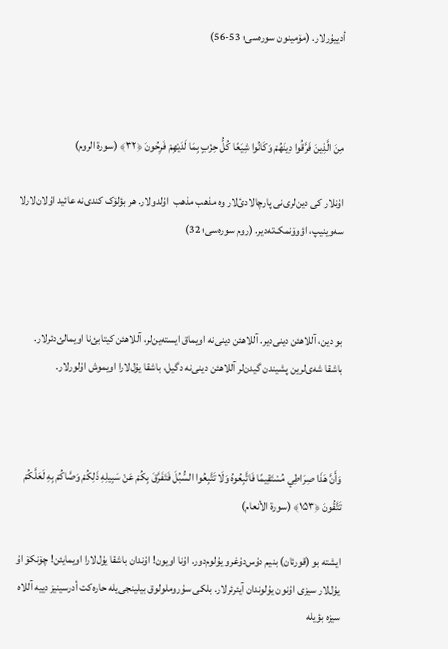أدییۇرلار. (مۆمینون سورەسی؛ 53-56)



مِنَ الَّذِينَ فَرَّقُوا دِينَهُمْ وَكَانُوا شِيَعًا كُلُّ حِزْبٍ بِمَا لَدَيْهِمْ فَرِحُونَ ﴿۳۲﴾ (سورة الروم)

اۇنلار کی دین‌لری‌نی پارچالادئ‌لار وە مذهب مذهب  اۇلدولار. هر بؤلۆک کندی‌نە عائید اۇلان‌لارلا سەوینیپ، اؤوۆنمک‌تەدیر. (روم سورەسی؛ 32)



بو دین، آللاهئن دینی‌دیر. آللاهئن دینی‌نە اویماق ایستەین‌لر، آللاهئن کیتابئ‌نا اویمالئ‌دئرلار. باشقا شەی‌لرین پشیندن گیدن‌لر آللاهئن دینی‌نە دگیل، باشقا یۇل‌لارا اویموش اۇلورلار.



وَأَنَّ هَذَا صِرَاطِي مُسْتَقِيمًا فَاتَّبِعُوهُ وَلَا تَتَّبِعُوا السُّبُلَ فَتَفَرَّقَ بِكُمْ عَنْ سَبِيلِهِ ذَلِكُمْ وَصَّاكُمْ بِهِ لَعَلَّكُمْ تَتَّقُونَ ﴿۱۵۳﴾ (سورة الأنعام)

ایشتە بو (قورئان) بنیم دۇس‌دۇغرو یۇلوم‌دور. اۇنا اویون! اۇندان باشقا یۇل‌لارا اویمایئن! چۆنکۆ اۇ یۇل‌لار سیزی اۇنون یۇلوندان آیئرئرلار. بلکی سۇروملولوق بیلینجی‌یلە حارەکت أدرسینیز دییە آللاه سیزە بؤیلە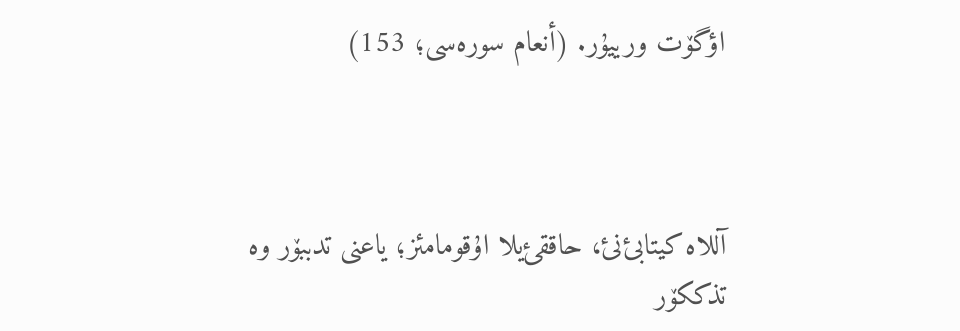اؤگۆت ورییۇر. (أنعام سورەسی؛ 153)



آللاه کیتابئ‌نئ، حاققئ‌یلا اۇقومامئز؛ یاعنی تدببۆر وە تذککۆر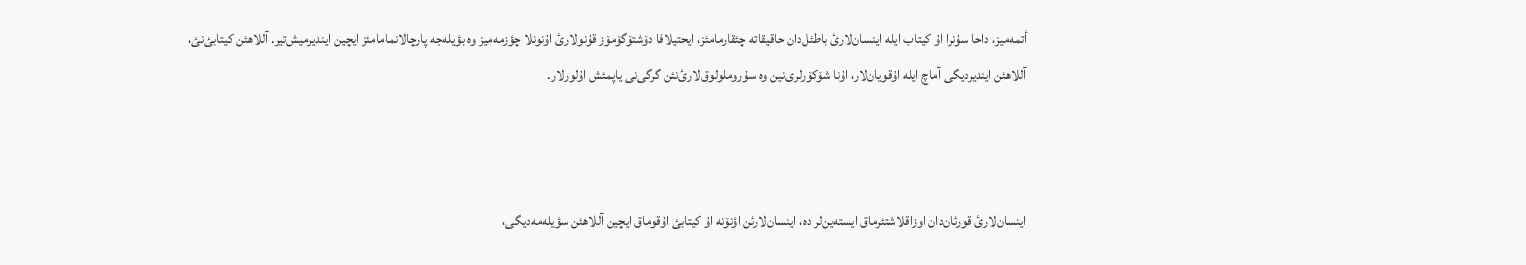أتمەمیز، داحا سۇنرا اۇ کیتاب ایلە اینسان‌لارئ باطئل‌دان حاقیقاتە چئقارمامئز، ایحتیلافا دۆشتۆگۆمۆز قۇنولارئ اۇنونلا چؤزمەمیز وە بؤیلەجە پارچالانمامامئز ایچین ایندیرمیش‌تیر. آللاهئن کیتابئ‌نئ، آللاهئن ایندیردیگی آماچ ایلە اۇقویان‌لار، اۇنا شۆکۆرلری‌نین وە سۇروملولوق‌لارئ‌نئن گرگی‌نی یاپمئش اۇلورلار.



اینسان‌لارئ قورئان‌دان اوزاقلاشتئرماق ایستەین‌لر دە، اینسان‌لارئن اؤنۆنە اۇ کیتابئ اۇقوماق ایچین آللاهئن سؤیلەمەدیگی،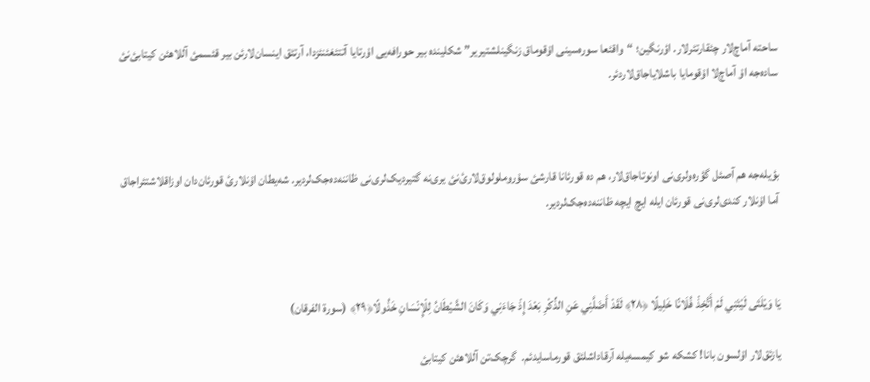ساحتە آماچ‌لار چئقارتئرلار. اؤرنگین؛ “واقئعا سورەسینی اۇقوماق زنگینلشتیریر” شکلیندە بیر حورافەیی اۇرتایا آتتئغئنئزدا، آرتئق اینسان‌لارئن بیر قئسمئ آللاهئن کیتابئ‌نئ سادەجە اۇ آماچ‌لا اۇقومایا باشلایاجاق‌لاردئر.



بؤیلەجە هم آصئل گؤرەولری‌نی اونوتاجاق‌لار، هم دە قورئانا قارشئ سۇروملولوق‌لارئ‌نئ یری‌نە گتیردیک‌لری‌نی ظاننەدەجک‌لردیر. شەیطان اۇنلارئ قورئان‌دان اوزاقلاشتئراجاق آما اۇنلار کندی‌لری‌نی قورئان ایلە ایچ ایچە ظاننەدەجک‌لردیر.



يَا وَيْلَتَى لَيْتَنِي لَمْ أَتَّخِذْ فُلَانًا خَلِيلًا ﴿۲۸﴾ لَقَدْ أَضَلَّنِي عَنِ الذِّكْرِ بَعْدَ إِذْ جَاءَنِي وَكَانَ الشَّيْطَانُ لِلْإِنْسَانِ خَذُولًا﴿۲۹﴾ (سورة الفرقان)

یازئق‌لار اۇلسون بانا! کشکە شو کیمسەیلە آرقاداشلئق قورماسایدئم.  گرچک‌تن آللاهئن کیتابئ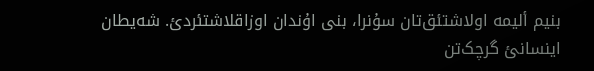بنیم ألیمە اولاشتئق‌تان سۇنرا، بنی اۇندان اوزاقلاشتئردئ. شەیطان اینسانئ گرچک‌تن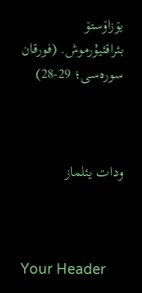یۆزاۆستۆ بئراقئیۇرموش. (فورقان سورەسی؛ 29-28)



ودات یئلماز



Your Header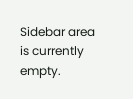Sidebar area is currently empty.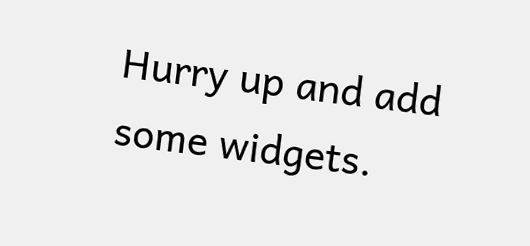Hurry up and add some widgets.